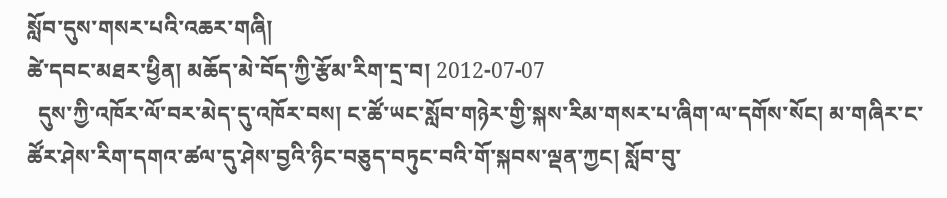སློབ་དུས་གསར་པའི་འཆར་གཞི།
ཚེ་དབང་མཐར་ཕྱིན། མཆོད་མེ་བོད་ཀྱི་རྩོམ་རིག་དྲ་བ། 2012-07-07
  དུས་ཀྱི་འཁོར་ལོ་བར་མེད་དུ་འཁོར་བས། ང་ཚོ་ཡང་སློབ་གཉེར་གྱི་སྐས་རིམ་གསར་པ་ཞིག་ལ་དགོས་སོང། མ་གཞིར་ང་ཚོར་ཤེས་རིག་དགའ་ཚལ་དུ་ཤེས་བྱའི་ཉིང་བཅུད་བཏུང་བའི་གོ་སྐབས་ལྡན་ཀྱང། སློབ་བུ་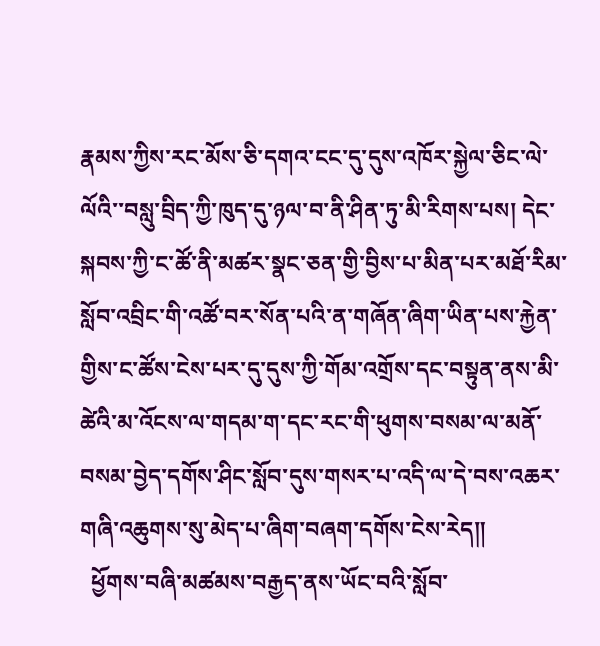རྣམས་ཀྱིས་རང་མོས་ཅི་དགའ་ངང་དུ་དུས་འཁོར་སྐྱེལ་ཅིང་ལེ་ལོའི་་བསླུ་བྲིད་ཀྱི་ཁུད་དུ་ཉལ་བ་ནི་ཤིན་ཏུ་མི་རིགས་པས། དེང་སྐབས་ཀྱི་ང་ཚོ་ནི་མཚར་སྣང་ཅན་གྱི་བྱིས་པ་མིན་པར་མཐོ་རིམ་སློབ་འབྲིང་གི་འཚོ་བར་སོན་པའི་ན་གཞོན་ཞིག་ཡིན་པས་རྐྱེན་གྱིས་ང་ཚོས་ངེས་པར་དུ་དུས་ཀྱི་གོམ་འགྲོས་དང་བསྟུན་ནས་མི་ཚེའི་མ་འོངས་ལ་གདམ་ག་དང་རང་གི་ཕུགས་བསམ་ལ་མནོ་བསམ་བྱེད་དགོས་ཤིང་སློབ་དུས་གསར་པ་འདི་ལ་དེ་བས་འཆར་གཞི་འཆུགས་སུ་མེད་པ་ཞིག་བཞག་དགོས་ངེས་རེད༎
  ཕྱོགས་བཞི་མཚམས་བརྒྱད་ནས་ཡོང་བའི་སློབ་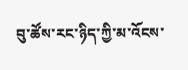བུ་ཚོས་རང་ཉིད་ཀྱི་མ་འོངས་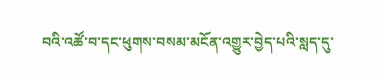བའི་འཚོ་བ་དང་ཕུགས་བསམ་མངོན་འགྱུར་བྱེད་པའི་སླད་དུ་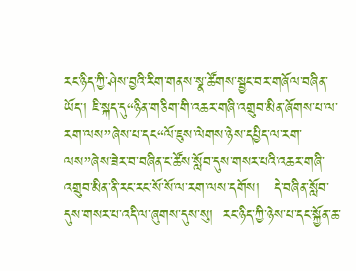རང་ཉིད་ཀྱི་ཤེས་བྱའི་རིག་གནས་སྣ་ཚོགས་སྦྱང་བར་གཞོལ་བཞིན་ཡོད་། ཇི་སྐད་དུ“ཉིན་གཅིག་གི་འཆར་གཞི་འགྲུབ་མིན་ཞོགས་པ་ལ་རག་ལས”ཞེས་པ་དང“ལོ་ཇུས་ལེགས་ཉེས་དཔྱིད་ལ་རག་ལས”ཞེས་ཟེར་བ་བཞིན་ང་ཚོས་སློབ་དུས་གསར་པའི་འཆར་གཞི་འགྲུབ་མིན་ནི་རང་རང་སོ་སོ་ལ་རག་ལས་དགོས།   དེ་བཞིན་སློབ་དུས་གསར་པ་འདི་ལ་ཞུགས་དུས་སུ།  རང་ཉིད་ཀྱི་ཉེས་པ་དང་སྐྱོན་ཆ་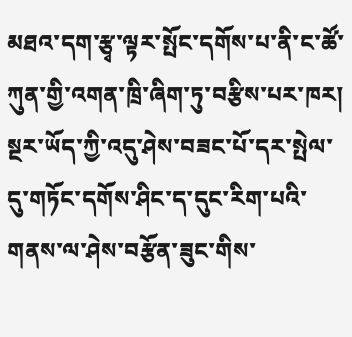མཐའ་དག་རྩྭ་ལྟར་སྤོང་དགོས་པ་ནི་ང་ཚོ་ཀུན་གྱི་འགན་ཁྲི་ཞིག་ཏུ་བརྩིས་པར་ཁར། སྔར་ཡོད་ཀྱི་འདུ་ཤེས་བཟང་པོ་དར་སྤེལ་དུ་གཏོང་དགོས་ཤིང་ད་དུང་རིག་པའི་གནས་ལ་ཤེས་བརྩོན་ཟུང་གིས་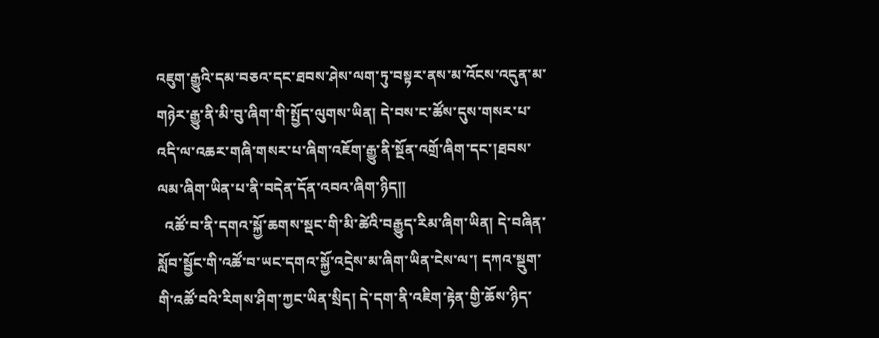འཇུག་རྒྱུའི་དམ་བཅའ་དང་ཐབས་ཤེས་ལག་ཏུ་བསྟར་ནས་མ་འོངས་འདུན་མ་གཉེར་རྒྱུ་ནི་མི་བུ་ཞིག་གི་སྤྱོད་ལུགས་ཡིན། དེ་བས་ང་ཚོས་དུས་གསར་པ་འདི་ལ་འཆར་གཞི་གསར་པ་ཞིག་འཇོག་རྒྱུ་ནི་སྔོན་འགྲོ་ཞིག་དང་།ཐབས་ལམ་ཞིག་ཡིན་པ་ནི་བདེན་དོན་འབའ་ཞིག་ཉིད༎
  འཚོ་བ་ནི་དགའ་སྐྱོ་ཆགས་སྡང་གི་མི་ཚེའི་བརྒྱུད་རིམ་ཞིག་ཡིན། དེ་བཞིན་སློབ་སྦྱོང་གི་འཚོ་བ་ཡང་དགའ་སྐྱོ་འདྲེས་མ་ཞིག་ཡིན་ངེས་ལ་། དཀའ་སྡུག་གི་འཚོ་བའི་རིགས་ཤིག་ཀྱང་ཡིན་སྲིད། དེ་དག་ནི་འཇིག་རྟེན་གྱི་ཆོས་ཉིད་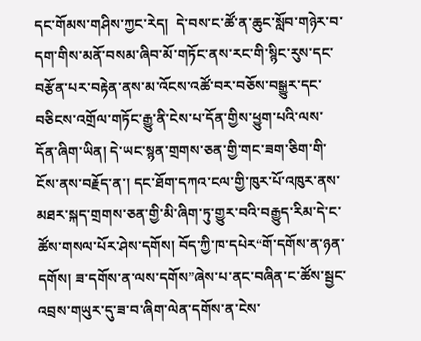དང་གོམས་གཤིས་ཀྱང་རེད།  དེ་བས་ང་ཚོ་ན་ཆུང་སློབ་གཉེར་བ་དག་གིས་མནོ་བསམ་ཞིབ་མོ་གཏོང་ནས་རང་གི་སྙིང་རུས་དང་བརྩོན་པར་བརྟེན་ནས་མ་འོངས་འཚོ་བར་བཅོས་བསྒྱུར་དང་བཅིངས་འགྲོལ་གཏོང་རྒྱུ་ནི་ངེས་པ་དོན་གྱིས་ཕྱུག་པའི་ལས་དོན་ཞིག་ཡིན། དེ་ཡང་སྙན་གྲགས་ཅན་གྱི་གང་ཟག་ཅིག་གི་ངོས་ནས་བརྗོད་ན་། དང་ཐོག་དཀའ་ངལ་གྱི་ཁུར་པོ་འཁུར་ནས་མཐར་སྐད་གྲགས་ཅན་གྱི་མི་ཞིག་ཏུ་གྱུར་བའི་བརྒྱུད་རིམ་དེ་ང་ཚོས་གསལ་པོར་ཤེས་དགོས། བོད་ཀྱི་ཁ་དཔེར“གོ་དགོས་ན་ཉན་དགོས། ཟ་དགོས་ན་ལས་དགོས”ཞེས་པ་ནང་བཞིན་ང་ཚོས་སྦྱང་འབྲས་གཡུར་དུ་ཟ་བ་ཞིག་ལེན་དགོས་ན་ངེས་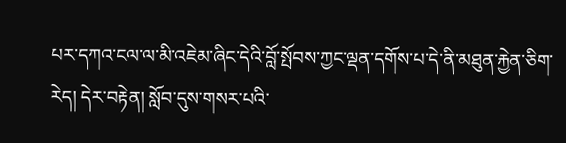པར་དཀའ་ངལ་ལ་མི་འཇེམ་ཞིང་དེའི་བློ་སྤོབས་ཀྱང་ལྡན་དགོས་པ་དེ་ནི་མཐུན་རྐྱེན་ཅིག་རེད། དེར་བརྟེན། སློབ་དུས་གསར་པའི་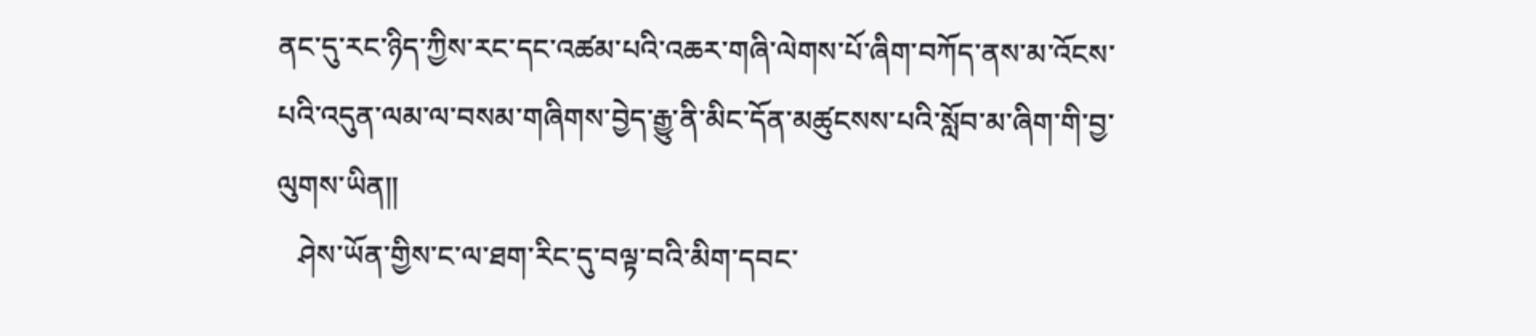ནང་དུ་རང་ཉིད་ཀྱིས་རང་དང་འཚམ་པའི་འཆར་གཞི་ལེགས་པོ་ཞིག་བཀོད་ནས་མ་འོངས་པའི་འདུན་ལམ་ལ་བསམ་གཞིགས་བྱེད་རྒྱུ་ནི་མིང་དོན་མཚུངསས་པའི་སློབ་མ་ཞིག་གི་བྱ་ལུགས་ཡིན༎
   ཤེས་ཡོན་གྱིས་ང་ལ་ཐག་རིང་དུ་བལྟ་བའི་མིག་དབང་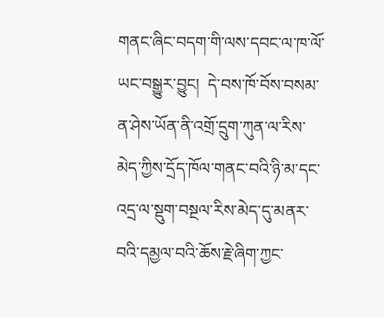གནང་ཞིང་བདག་གི་ལས་དབང་ལ་ཁ་ལོ་ཡང་བསྒྱུར་བྱུང།  དེ་བས་ཁོ་བོས་བསམ་ན་ཤེས་ཡོན་ནི་འགྲོ་དྲུག་ཀུན་ལ་རིས་མེད་ཀྱིས་དྲོད་ཁོལ་གནང་བའི་ཉི་མ་དང་འདྲ་ལ་སྡུག་བསྔལ་རིས་མེད་དུ་མནར་བའི་དམྱལ་བའི་ཆོས་རྗེ་ཞིག་ཀྱང་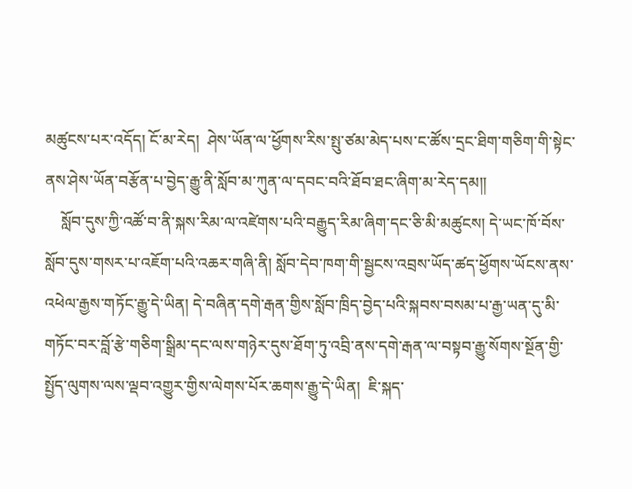མཚུངས་པར་འདོད། ངོ་མ་རེད།  ཤེས་ཡོན་ལ་ཕྱོགས་རིས་སྤུ་ཙམ་མེད་པས་ང་ཚོས་དྲང་ཐིག་གཅིག་གི་སྟེང་ནས་ཤེས་ཡོན་བརྩོན་པ་བྱེད་རྒྱུ་ནི་སློབ་མ་ཀུན་ལ་དབང་བའི་ཐོབ་ཐང་ཞིག་མ་རེད་དམ༎
    སློབ་དུས་ཀྱི་འཚོ་བ་ནི་སྐས་རིམ་ལ་འཛེགས་པའི་བརྒྱུད་རིམ་ཞིག་དང་ཅི་མི་མཚུངས། དེ་ཡང་ཁོ་བོས་སློབ་དུས་གསར་པ་འཇོག་པའི་འཆར་གཞི་ནི། སློབ་དེབ་ཁག་གི་སྦྱངས་འབྲས་ཡོད་ཚད་ཕྱོགས་ཡོངས་ནས་འཕེལ་རྒྱས་གཏོང་རྒྱུ་དེ་ཡིན། དེ་བཞིན་དགེ་རྒན་གྱིས་སློབ་ཁྲིད་བྱེད་པའི་སྐབས་བསམ་པ་རྒྱ་ཡན་དུ་མི་གཏོང་བར་བློ་རྩེ་གཅིག་སྒྲིམ་དང་ལས་གཉེར་དུས་ཐོག་ཏུ་འབྲི་ནས་དགེ་རྒན་ལ་བསྟབ་རྒྱུ་སོགས་སྔོན་གྱི་སྤྱོད་ལུགས་ལས་ལྡབ་འགྱུར་གྱིས་ལེགས་པོར་ཆགས་རྒྱུ་དེ་ཡིན།  ཇི་སྐད་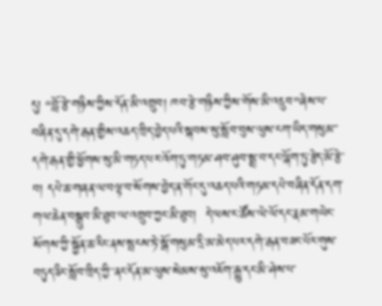དུ། “བློ་རྩེ་གཉིས་ཀྱིས་དོན་མི་འགྲུབ། ཁབ་རྩེ་གཉིས་ཀྱིས་གོས་མི་འདྲུབ”ཞེས་པ་བཞིན་དུ་དགེ་རྒན་གྱིས་འཆད་ཁྲིད་བྱེད་པའི་སྐབས་སུ་སློབ་བུས་ལུས་ངག་ཡིད་གསུམ་་དགེ་རྒན་གྱི་ཕྱོགས་སུ་མི་གཏད་པར་འོག་ཏུ་གཏམ་ཤབ་ཤུབ་སྨྲ་བ་དང་ལྐོག་ཏུ་རྩེད་མོ་རྩེ་བ། དཔེ་ཆ་གཞན་ལ་བལྟ་བ་སོགས་བྱེད་ན་གོང་དུ་འཆད་པའི་གཏམ་དཔེ་བཞིན་དོན་དག་གལ་ཆེན་བསྒྲུབ་མི་ཐུབ་ལ་འགྲུབ་ཀྱང་མི་ཐུབ།  དེ་ལས་ང་ཚོས་ལེ་ལོ་དང་རྣམ་གཡེང་སོགས་ཀྱི་སྐྱོན་ཆ་རིང་ནས་སྤངས་ཏེ་སྒོ་གསུམ་དྲི་མ་མེད་པར་དགེ་རྒན་བཟང་པོར་གུས་བཏུད་ཅིང་སློབ་ཁྲིད་ཀྱི་་ནང་དོན་མ་ལུས་སེམས་སུ་འཇོག་རྒྱུ་དང་མི་ཤེས་པ་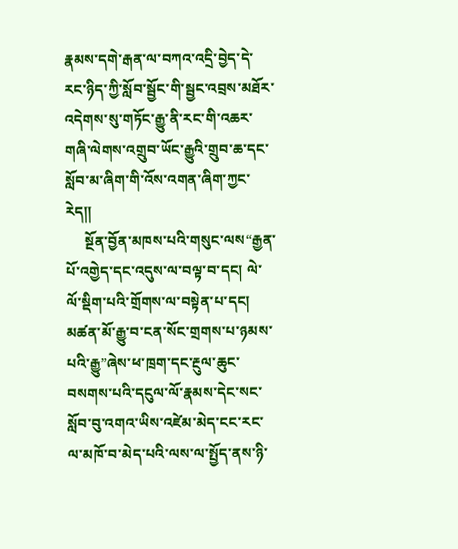རྣམས་དགེ་རྒན་ལ་བཀའ་འདྲི་བྱེད་དེ་རང་ཉིད་ཀྱི་སློབ་སྦྱོང་གི་སྦྱང་འབྲས་མཐོར་འདེགས་སུ་གཏོང་རྒྱུ་ནི་རང་གི་འཆར་གཞི་ལེགས་འགྲུབ་ཡོང་རྒྱུའི་གྲུབ་ཆ་དང་སློབ་མ་ཞིག་གི་འོས་འགན་ཞིག་ཀྱང་རེད༎
     སྔོན་བྱོན་མཁས་པའི་གསུང་ལས“རྒྱན་པོ་འགྱེད་དང་འདུས་ལ་བལྟ་བ་དང། ལེ་ལོ་སྡིག་པའི་གྲོགས་ལ་བསྟེན་པ་དང། མཚན་མོ་རྒྱུ་བ་ངན་སོང་གྲགས་པ་ཉམས་པའི་རྒྱུ”ཞེས་ཕ་ཁྲག་དང་རྔུལ་ཆུང་བསགས་པའི་དངུལ་ལོ་རྣམས་དེང་སང་སློབ་བུ་འགའ་ཡིས་འཛེམ་མེད་ངང་རང་ལ་མཁོ་བ་མེད་པའི་ལས་ལ་སྤྱོད་ནས་ཉི་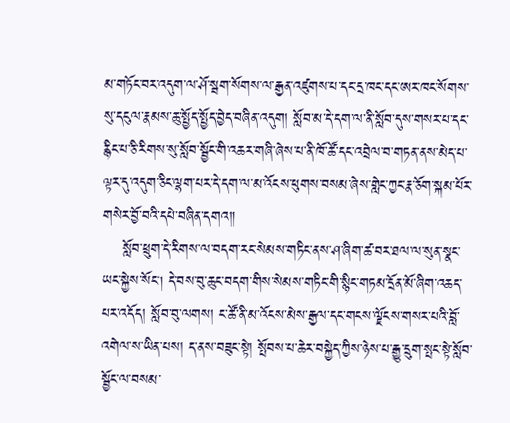མ་གཏོང་བར་འདུག་ལ་ཤོ་སྦག་སོགས་ལ་རྒྱན་འཛུགས་པ་དང་དྲ་ཁང་དང་ཨར་ཁང་སོགས་སུ་དངུལ་རྣམས་ཆུ་སྤྱོད་སྤྱོད་བྱེད་བཞིན་འདུག། སློབ་མ་དེ་དག་ལ་ནི་སློབ་དུས་གསར་པ་དང་རྙིང་པ་ཅི་རིགས་སུ་སློབ་སྦྱོང་གི་འཆར་གཞི་ཞེས་པ་ནི་ཁོ་ཚོ་དང་འབྲེལ་བ་གཏན་ནས་མེད་པ་ལྟར་དུ་འདུག་ཅིང་ལྷག་པར་དེ་དག་ལ་མ་འོངས་ཕུགས་བསམ་ཞེས་གླེང་ཀྱང་རྣ་ཅོག་སྐམ་པོར་གསེར་བྱོ་བའི་དཔེ་བཞིན་དགའ༎
    སློབ་ཕྲུག་དེ་རིགས་ལ་བདག་རང་སེམས་གཏིང་ནས་ཤ་ཞིག་ཚ་བར་ཐལ་ལ་སུན་སྣང་ཡང་སྐྱེས་སོང། དེ་བས་བུ་ཆུང་བདག་གིས་སེམས་གཏིང་གི་སྙིང་གཏམ་དྲོན་མོ་ཞིག་འཆད་པར་འདོད། སློབ་བུ་ལགས། ང་ཚོ་ནི་མ་འོངས་མེས་རྒྱལ་དང་གངས་ལྗོངས་གསར་པའི་བློ་འགེལ་ས་ཡིན་པས། ད་ནས་བཟུང་སྟེ། སྤོབས་པ་ཆེར་བསྐྱེད་ཀྱིས་ཉེས་པ་རྒྱུ་དྲུག་སྤང་སྟེ་སློབ་སྦྱོང་ལ་བསམ་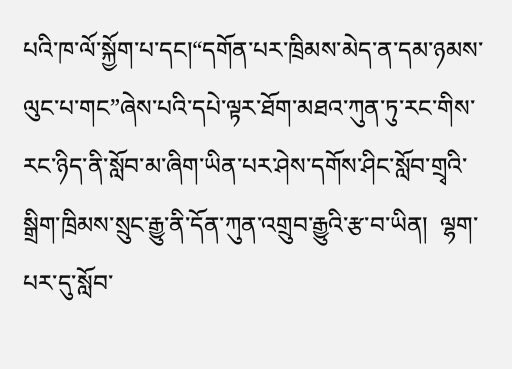པའི་ཁ་ལོ་སྐྱོག་པ་དང།“དགོན་པར་ཁྲིམས་མེད་ན་དམ་ཉམས་ལུང་པ་གང”ཞེས་པའི་དཔེ་ལྟར་ཐོག་མཐའ་ཀུན་ཏུ་རང་གིས་རང་ཉིད་ནི་སློབ་མ་ཞིག་ཡིན་པར་ཤེས་དགོས་ཤིང་སློབ་གྲྭའི་སྒྲིག་ཁྲིམས་སྲུང་རྒྱུ་ནི་དོན་ཀུན་འགྲུབ་རྒྱུའི་རྩ་བ་ཡིན།  ལྷག་པར་དུ་སློབ་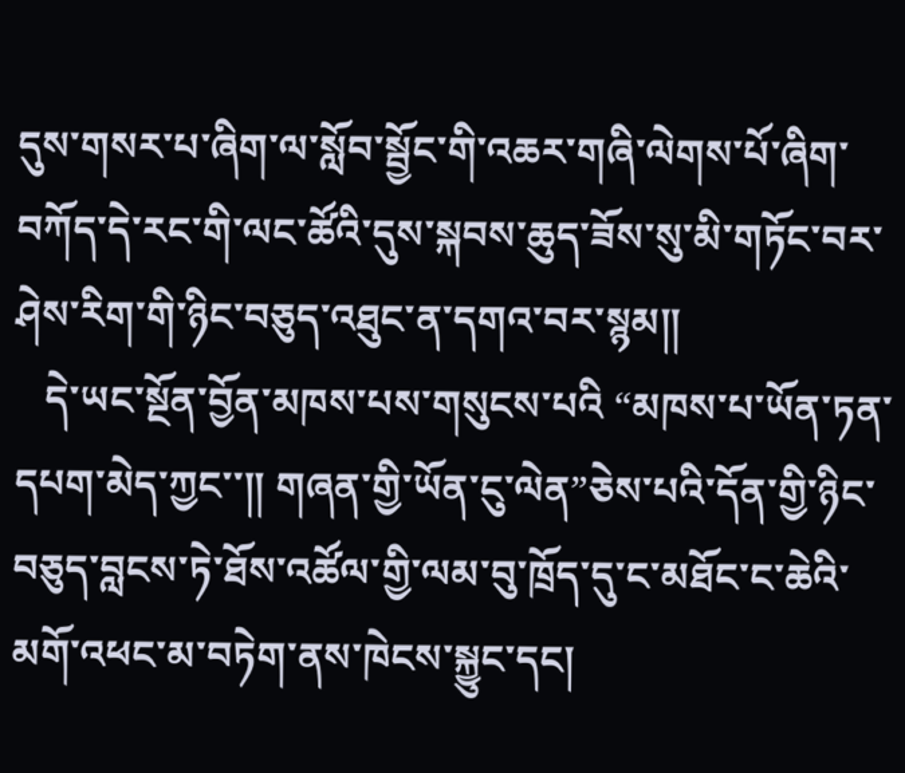དུས་གསར་པ་ཞིག་ལ་སློབ་སྦྱོང་གི་འཆར་གཞི་ལེགས་པོ་ཞིག་བཀོད་དེ་རང་གི་ལང་ཚོའི་དུས་སྐབས་ཆུད་ཟོས་སུ་མི་གཏོང་བར་ཤེས་རིག་གི་ཉིང་བཅུད་འཐུང་ན་དགའ་བར་སྙམ༎
   དེ་ཡང་སྔོན་བྱོན་མཁས་པས་གསུངས་པའི “མཁས་པ་ཡོན་ཏན་དཔག་མེད་ཀྱང་་༎ གཞན་གྱི་ཡོན་ངུ་ལེན”ཅེས་པའི་དོན་གྱི་ཉིང་བཅུད་བླངས་ཏེ་ཐོས་འཚོལ་གྱི་ལམ་བུ་ཁྲོད་དུ་ང་མཐོང་ང་ཆེའི་མགོ་འཕང་མ་བཏེག་ནས་ཁེངས་སྐྱུང་དང།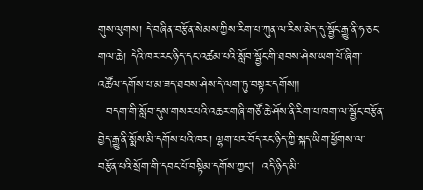གུས་ལུགས། དེ་བཞིན་བརྩོན་སེམས་ཀྱིས་རིག་པ་ཀུན་ལ་རིས་མེད་དུ་སྦྱོང་རྒྱུ་ནི་ཧ་ཅང་གལ་ཆེ། དེའི་ཁར་རང་ཉིད་དང་འཚམ་པའི་སློབ་སྦྱོང་གི་ཐབས་ཤེས་ཡག་པོ་ཞིག་འཚོལ་དགོས་པ་མ་ཟད་ཐབས་ཤེས་དེ་ལག་ཏུ་བསྟར་དགོས༎
  བདག་གི་སློབ་དུས་གསར་པའི་འཆར་གཞི་གཙོ་ཆེ་ཤོས་ནི་རིག་པ་ཁག་ལ་སྦྱོང་བརྩོན་བྱེད་རྒྱུ་ནི་སྨོས་མི་དགོས་པའི་ཁར། ལྷག་པར་བོད་རང་ཉིད་ཀྱི་སྐད་ཡིག་ཕྱོགས་ལ་བརྩོན་པའི་སྲོག་གི་དབང་པོ་བསྟིམ་དགོས་ཀྱང།  འདི་ཉིད་མི་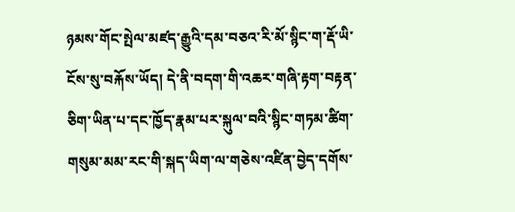ཉམས་གོང་སྤེལ་མཛད་རྒྱུའི་དམ་བཅའ་རི་མོ་སྙིང་ག་རྡོ་ཡི་ངོས་སུ་བརྐོས་ཡོད། དེ་ནི་བདག་གི་འཆར་གཞི་རྟག་བརྟན་ཅིག་ཡིན་པ་དང་ཁྱོད་རྣམ་པར་སྐུལ་བའི་སྙིང་གཏམ་ཚིག་གསུམ་མམ་རང་གི་སྐད་ཡིག་ལ་གཅེས་འཛིན་བྱེད་དགོས་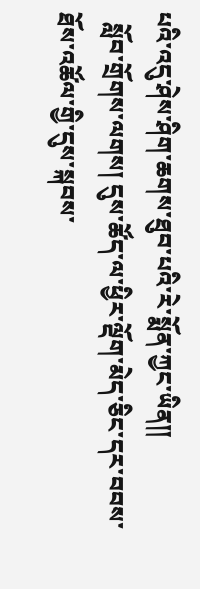པའི་འདུ་ཤེས་ཤིག་ཆགས་ཐུབ་པའི་རེ་སྨོན་ཀྱང་ཡིན༎
  སློབ་གྲོགས་ལགས། དུས་ཚོད་ལ་ཕྱིར་ལྡོག་མེད་ཅིང་དར་བབས་ཐོས་འཚོལ་གྱི་དུས་སྐབས་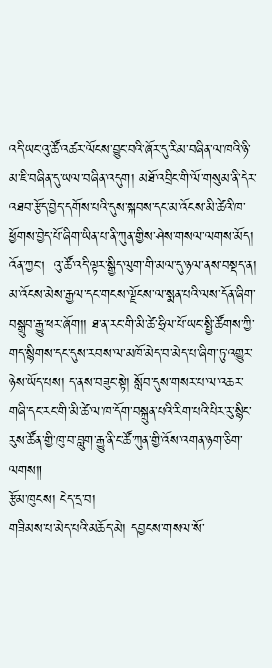འདི་ཡང་འུ་ཚོ་འཚར་ལོངས་བྱུང་བའི་ཞོར་དུ་རིམ་བཞིན་ལ་ཁའི་ཉི་མ་ཇི་བཞིན་དུ་ཡལ་བཞིན་འདུག། མཐོ་འབྲིང་གི་ལོ་གསུམ་ནི་དེར་འཐབ་རྩོད་བྱེད་དགོས་པའི་དུས་སྐབས་དང་མ་འོངས་མི་ཚེའི་ཁ་ཕྱོགས་བྱེད་པོ་ཞིག་ཡིན་པ་ནི་ཀུན་གྱིས་ཤེས་གསལ་ལགས་མོད།  འོན་ཀྱང།  འུ་ཚོ་འདི་ལྟར་སྒྱིད་ལུག་གི་མལ་དུ་ཉལ་ནས་བསྡད་ན། མ་འོངས་མེས་རྒྱལ་དང་གངས་ལྗོངས་ལ་སྨན་པའི་ལས་དོན་ཞིག་བསྒྲུབ་རྒྱུ་ཕར་ཞོག།། ཐ་ན་རང་གི་མི་ཚེ་ཧྲིལ་པོ་ཡང་སྤྱི་ཚོགས་ཀྱི་གད་སྙིགས་དང་དུས་རབས་ལ་མཁོ་མེད་བ་མེད་པ་ཞིག་ཏུ་འགྱུར་ཉེས་ཡོད་པས། ད་ནས་བཟུང་སྟེ། སློབ་དུས་གསར་པ་ལ་འཆར་གཞི་དང་རང་གི་མི་ཚེ་ལ་ཁ་དོག་བསྐྲུན་པའི་རིག་པའི་པིར་རུ་སྙིང་རུས་ཚོན་གྱི་ཁུ་བ་བླུག་རྒྱུ་ནི་ང་ཚོ་ཀུན་གྱི་འོས་འགན་ཉག་ཅིག་ལགས༎
རྩོམ་ཁུངས། ངེད་དྲ་བ།
གཟིམས་པ་མེད་པའི་མཆོད་མེ། དབྱངས་གསལ་སོ་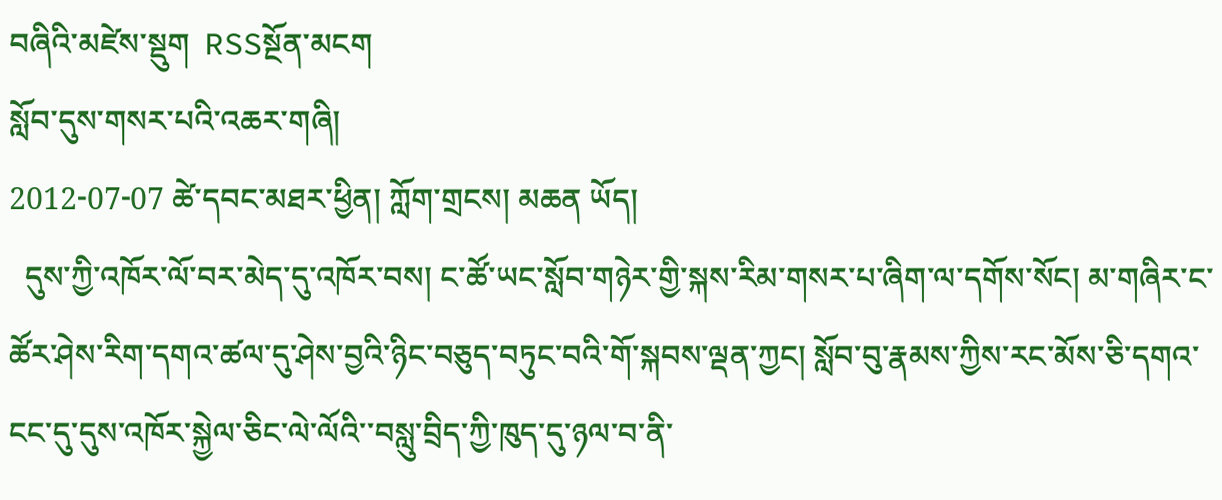བཞིའི་མཛེས་སྡུག  RSSསྔོན་མངག
སློབ་དུས་གསར་པའི་འཆར་གཞི།
2012-07-07 ཚེ་དབང་མཐར་ཕྱིན། ཀློག་གྲངས། མཆན ཡོད།
  དུས་ཀྱི་འཁོར་ལོ་བར་མེད་དུ་འཁོར་བས། ང་ཚོ་ཡང་སློབ་གཉེར་གྱི་སྐས་རིམ་གསར་པ་ཞིག་ལ་དགོས་སོང། མ་གཞིར་ང་ཚོར་ཤེས་རིག་དགའ་ཚལ་དུ་ཤེས་བྱའི་ཉིང་བཅུད་བཏུང་བའི་གོ་སྐབས་ལྡན་ཀྱང། སློབ་བུ་རྣམས་ཀྱིས་རང་མོས་ཅི་དགའ་ངང་དུ་དུས་འཁོར་སྐྱེལ་ཅིང་ལེ་ལོའི་་བསླུ་བྲིད་ཀྱི་ཁུད་དུ་ཉལ་བ་ནི་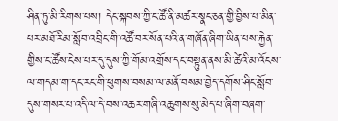ཤིན་ཏུ་མི་རིགས་པས། དེང་སྐབས་ཀྱི་ང་ཚོ་ནི་མཚར་སྣང་ཅན་གྱི་བྱིས་པ་མིན་པར་མཐོ་རིམ་སློབ་འབྲིང་གི་འཚོ་བར་སོན་པའི་ན་གཞོན་ཞིག་ཡིན་པས་རྐྱེན་གྱིས་ང་ཚོས་ངེས་པར་དུ་དུས་ཀྱི་གོམ་འགྲོས་དང་བསྟུན་ནས་མི་ཚེའི་མ་འོངས་ལ་གདམ་ག་དང་རང་གི་ཕུགས་བསམ་ལ་མནོ་བསམ་བྱེད་དགོས་ཤིང་སློབ་དུས་གསར་པ་འདི་ལ་དེ་བས་འཆར་གཞི་འཆུགས་སུ་མེད་པ་ཞིག་བཞག་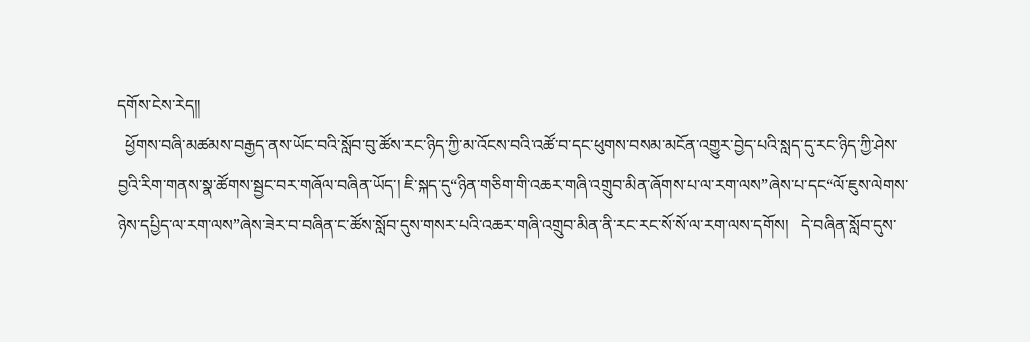དགོས་ངེས་རེད༎
  ཕྱོགས་བཞི་མཚམས་བརྒྱད་ནས་ཡོང་བའི་སློབ་བུ་ཚོས་རང་ཉིད་ཀྱི་མ་འོངས་བའི་འཚོ་བ་དང་ཕུགས་བསམ་མངོན་འགྱུར་བྱེད་པའི་སླད་དུ་རང་ཉིད་ཀྱི་ཤེས་བྱའི་རིག་གནས་སྣ་ཚོགས་སྦྱང་བར་གཞོལ་བཞིན་ཡོད་། ཇི་སྐད་དུ“ཉིན་གཅིག་གི་འཆར་གཞི་འགྲུབ་མིན་ཞོགས་པ་ལ་རག་ལས”ཞེས་པ་དང“ལོ་ཇུས་ལེགས་ཉེས་དཔྱིད་ལ་རག་ལས”ཞེས་ཟེར་བ་བཞིན་ང་ཚོས་སློབ་དུས་གསར་པའི་འཆར་གཞི་འགྲུབ་མིན་ནི་རང་རང་སོ་སོ་ལ་རག་ལས་དགོས།   དེ་བཞིན་སློབ་དུས་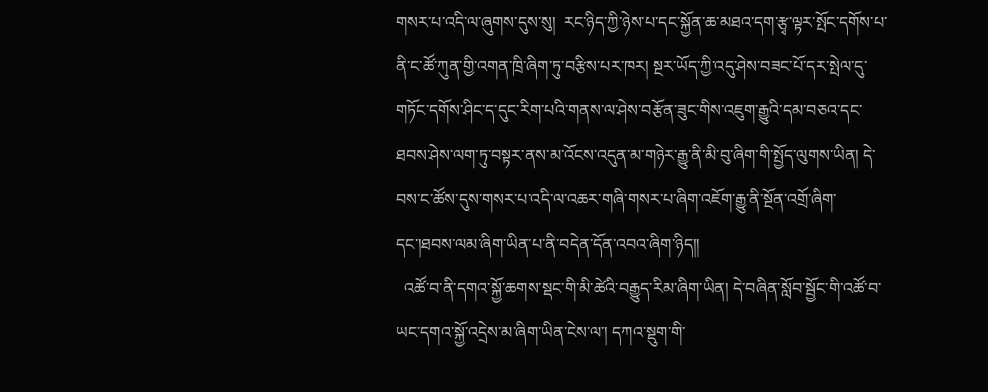གསར་པ་འདི་ལ་ཞུགས་དུས་སུ།  རང་ཉིད་ཀྱི་ཉེས་པ་དང་སྐྱོན་ཆ་མཐའ་དག་རྩྭ་ལྟར་སྤོང་དགོས་པ་ནི་ང་ཚོ་ཀུན་གྱི་འགན་ཁྲི་ཞིག་ཏུ་བརྩིས་པར་ཁར། སྔར་ཡོད་ཀྱི་འདུ་ཤེས་བཟང་པོ་དར་སྤེལ་དུ་གཏོང་དགོས་ཤིང་ད་དུང་རིག་པའི་གནས་ལ་ཤེས་བརྩོན་ཟུང་གིས་འཇུག་རྒྱུའི་དམ་བཅའ་དང་ཐབས་ཤེས་ལག་ཏུ་བསྟར་ནས་མ་འོངས་འདུན་མ་གཉེར་རྒྱུ་ནི་མི་བུ་ཞིག་གི་སྤྱོད་ལུགས་ཡིན། དེ་བས་ང་ཚོས་དུས་གསར་པ་འདི་ལ་འཆར་གཞི་གསར་པ་ཞིག་འཇོག་རྒྱུ་ནི་སྔོན་འགྲོ་ཞིག་དང་།ཐབས་ལམ་ཞིག་ཡིན་པ་ནི་བདེན་དོན་འབའ་ཞིག་ཉིད༎
  འཚོ་བ་ནི་དགའ་སྐྱོ་ཆགས་སྡང་གི་མི་ཚེའི་བརྒྱུད་རིམ་ཞིག་ཡིན། དེ་བཞིན་སློབ་སྦྱོང་གི་འཚོ་བ་ཡང་དགའ་སྐྱོ་འདྲེས་མ་ཞིག་ཡིན་ངེས་ལ་། དཀའ་སྡུག་གི་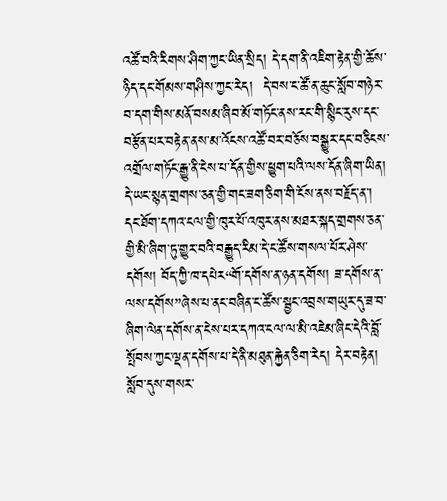འཚོ་བའི་རིགས་ཤིག་ཀྱང་ཡིན་སྲིད། དེ་དག་ནི་འཇིག་རྟེན་གྱི་ཆོས་ཉིད་དང་གོམས་གཤིས་ཀྱང་རེད།  དེ་བས་ང་ཚོ་ན་ཆུང་སློབ་གཉེར་བ་དག་གིས་མནོ་བསམ་ཞིབ་མོ་གཏོང་ནས་རང་གི་སྙིང་རུས་དང་བརྩོན་པར་བརྟེན་ནས་མ་འོངས་འཚོ་བར་བཅོས་བསྒྱུར་དང་བཅིངས་འགྲོལ་གཏོང་རྒྱུ་ནི་ངེས་པ་དོན་གྱིས་ཕྱུག་པའི་ལས་དོན་ཞིག་ཡིན། དེ་ཡང་སྙན་གྲགས་ཅན་གྱི་གང་ཟག་ཅིག་གི་ངོས་ནས་བརྗོད་ན་། དང་ཐོག་དཀའ་ངལ་གྱི་ཁུར་པོ་འཁུར་ནས་མཐར་སྐད་གྲགས་ཅན་གྱི་མི་ཞིག་ཏུ་གྱུར་བའི་བརྒྱུད་རིམ་དེ་ང་ཚོས་གསལ་པོར་ཤེས་དགོས། བོད་ཀྱི་ཁ་དཔེར“གོ་དགོས་ན་ཉན་དགོས། ཟ་དགོས་ན་ལས་དགོས”ཞེས་པ་ནང་བཞིན་ང་ཚོས་སྦྱང་འབྲས་གཡུར་དུ་ཟ་བ་ཞིག་ལེན་དགོས་ན་ངེས་པར་དཀའ་ངལ་ལ་མི་འཇེམ་ཞིང་དེའི་བློ་སྤོབས་ཀྱང་ལྡན་དགོས་པ་དེ་ནི་མཐུན་རྐྱེན་ཅིག་རེད། དེར་བརྟེན། སློབ་དུས་གསར་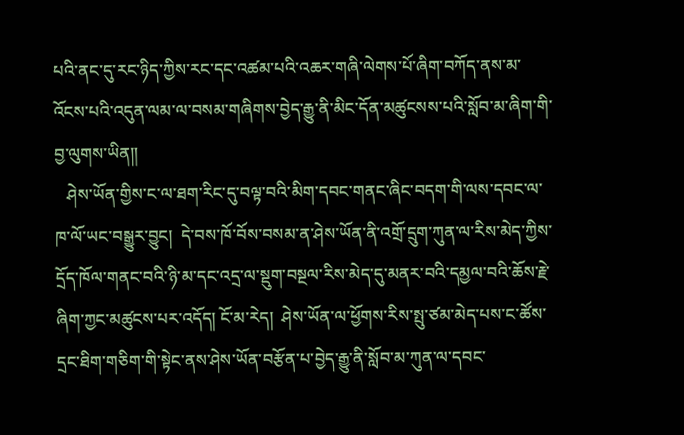པའི་ནང་དུ་རང་ཉིད་ཀྱིས་རང་དང་འཚམ་པའི་འཆར་གཞི་ལེགས་པོ་ཞིག་བཀོད་ནས་མ་འོངས་པའི་འདུན་ལམ་ལ་བསམ་གཞིགས་བྱེད་རྒྱུ་ནི་མིང་དོན་མཚུངསས་པའི་སློབ་མ་ཞིག་གི་བྱ་ལུགས་ཡིན༎
   ཤེས་ཡོན་གྱིས་ང་ལ་ཐག་རིང་དུ་བལྟ་བའི་མིག་དབང་གནང་ཞིང་བདག་གི་ལས་དབང་ལ་ཁ་ལོ་ཡང་བསྒྱུར་བྱུང།  དེ་བས་ཁོ་བོས་བསམ་ན་ཤེས་ཡོན་ནི་འགྲོ་དྲུག་ཀུན་ལ་རིས་མེད་ཀྱིས་དྲོད་ཁོལ་གནང་བའི་ཉི་མ་དང་འདྲ་ལ་སྡུག་བསྔལ་རིས་མེད་དུ་མནར་བའི་དམྱལ་བའི་ཆོས་རྗེ་ཞིག་ཀྱང་མཚུངས་པར་འདོད། ངོ་མ་རེད།  ཤེས་ཡོན་ལ་ཕྱོགས་རིས་སྤུ་ཙམ་མེད་པས་ང་ཚོས་དྲང་ཐིག་གཅིག་གི་སྟེང་ནས་ཤེས་ཡོན་བརྩོན་པ་བྱེད་རྒྱུ་ནི་སློབ་མ་ཀུན་ལ་དབང་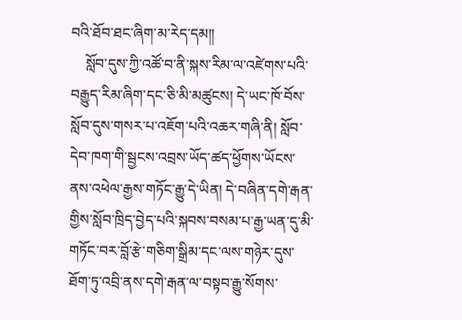བའི་ཐོབ་ཐང་ཞིག་མ་རེད་དམ༎
    སློབ་དུས་ཀྱི་འཚོ་བ་ནི་སྐས་རིམ་ལ་འཛེགས་པའི་བརྒྱུད་རིམ་ཞིག་དང་ཅི་མི་མཚུངས། དེ་ཡང་ཁོ་བོས་སློབ་དུས་གསར་པ་འཇོག་པའི་འཆར་གཞི་ནི། སློབ་དེབ་ཁག་གི་སྦྱངས་འབྲས་ཡོད་ཚད་ཕྱོགས་ཡོངས་ནས་འཕེལ་རྒྱས་གཏོང་རྒྱུ་དེ་ཡིན། དེ་བཞིན་དགེ་རྒན་གྱིས་སློབ་ཁྲིད་བྱེད་པའི་སྐབས་བསམ་པ་རྒྱ་ཡན་དུ་མི་གཏོང་བར་བློ་རྩེ་གཅིག་སྒྲིམ་དང་ལས་གཉེར་དུས་ཐོག་ཏུ་འབྲི་ནས་དགེ་རྒན་ལ་བསྟབ་རྒྱུ་སོགས་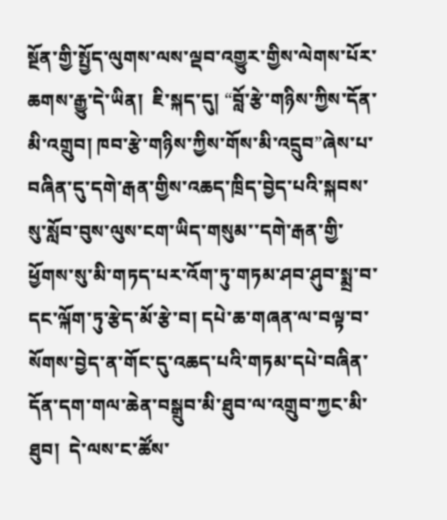སྔོན་གྱི་སྤྱོད་ལུགས་ལས་ལྡབ་འགྱུར་གྱིས་ལེགས་པོར་ཆགས་རྒྱུ་དེ་ཡིན།  ཇི་སྐད་དུ། “བློ་རྩེ་གཉིས་ཀྱིས་དོན་མི་འགྲུབ། ཁབ་རྩེ་གཉིས་ཀྱིས་གོས་མི་འདྲུབ”ཞེས་པ་བཞིན་དུ་དགེ་རྒན་གྱིས་འཆད་ཁྲིད་བྱེད་པའི་སྐབས་སུ་སློབ་བུས་ལུས་ངག་ཡིད་གསུམ་་དགེ་རྒན་གྱི་ཕྱོགས་སུ་མི་གཏད་པར་འོག་ཏུ་གཏམ་ཤབ་ཤུབ་སྨྲ་བ་དང་ལྐོག་ཏུ་རྩེད་མོ་རྩེ་བ། དཔེ་ཆ་གཞན་ལ་བལྟ་བ་སོགས་བྱེད་ན་གོང་དུ་འཆད་པའི་གཏམ་དཔེ་བཞིན་དོན་དག་གལ་ཆེན་བསྒྲུབ་མི་ཐུབ་ལ་འགྲུབ་ཀྱང་མི་ཐུབ།  དེ་ལས་ང་ཚོས་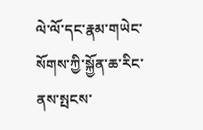ལེ་ལོ་དང་རྣམ་གཡེང་སོགས་ཀྱི་སྐྱོན་ཆ་རིང་ནས་སྤངས་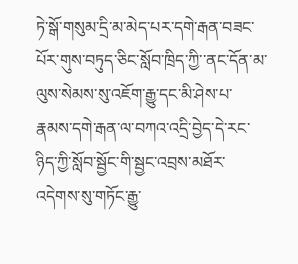ཏེ་སྒོ་གསུམ་དྲི་མ་མེད་པར་དགེ་རྒན་བཟང་པོར་གུས་བཏུད་ཅིང་སློབ་ཁྲིད་ཀྱི་་ནང་དོན་མ་ལུས་སེམས་སུ་འཇོག་རྒྱུ་དང་མི་ཤེས་པ་རྣམས་དགེ་རྒན་ལ་བཀའ་འདྲི་བྱེད་དེ་རང་ཉིད་ཀྱི་སློབ་སྦྱོང་གི་སྦྱང་འབྲས་མཐོར་འདེགས་སུ་གཏོང་རྒྱུ་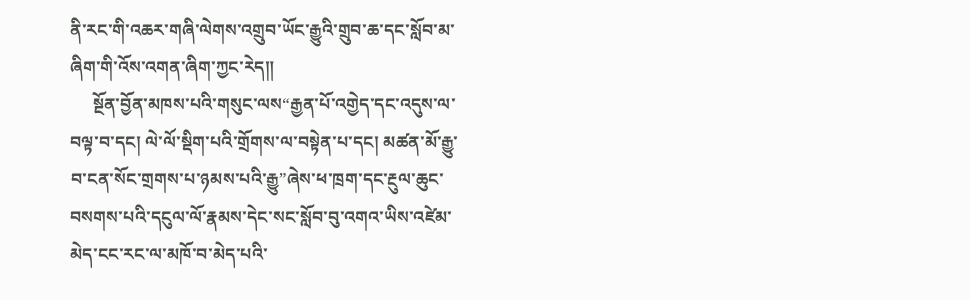ནི་རང་གི་འཆར་གཞི་ལེགས་འགྲུབ་ཡོང་རྒྱུའི་གྲུབ་ཆ་དང་སློབ་མ་ཞིག་གི་འོས་འགན་ཞིག་ཀྱང་རེད༎
     སྔོན་བྱོན་མཁས་པའི་གསུང་ལས“རྒྱན་པོ་འགྱེད་དང་འདུས་ལ་བལྟ་བ་དང། ལེ་ལོ་སྡིག་པའི་གྲོགས་ལ་བསྟེན་པ་དང། མཚན་མོ་རྒྱུ་བ་ངན་སོང་གྲགས་པ་ཉམས་པའི་རྒྱུ”ཞེས་ཕ་ཁྲག་དང་རྔུལ་ཆུང་བསགས་པའི་དངུལ་ལོ་རྣམས་དེང་སང་སློབ་བུ་འགའ་ཡིས་འཛེམ་མེད་ངང་རང་ལ་མཁོ་བ་མེད་པའི་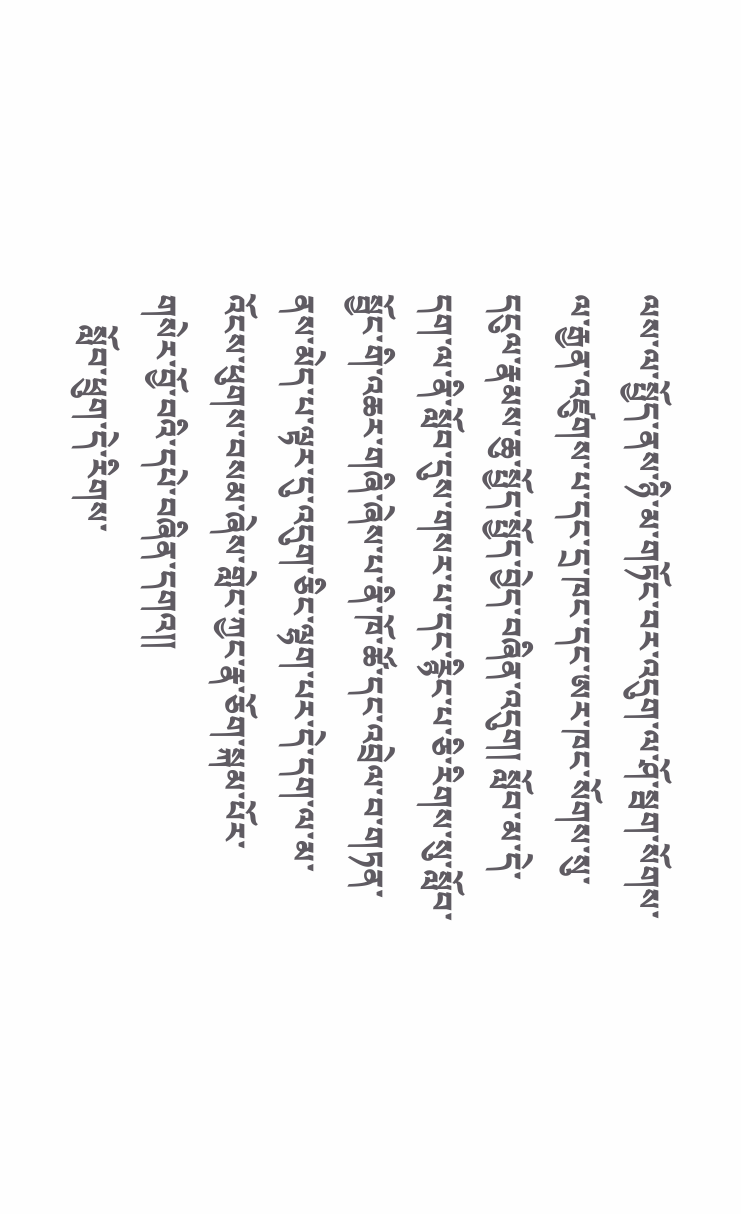ལས་ལ་སྤྱོད་ནས་ཉི་མ་གཏོང་བར་འདུག་ལ་ཤོ་སྦག་སོགས་ལ་རྒྱན་འཛུགས་པ་དང་དྲ་ཁང་དང་ཨར་ཁང་སོགས་སུ་དངུལ་རྣམས་ཆུ་སྤྱོད་སྤྱོད་བྱེད་བཞིན་འདུག། སློབ་མ་དེ་དག་ལ་ནི་སློབ་དུས་གསར་པ་དང་རྙིང་པ་ཅི་རིགས་སུ་སློབ་སྦྱོང་གི་འཆར་གཞི་ཞེས་པ་ནི་ཁོ་ཚོ་དང་འབྲེལ་བ་གཏན་ནས་མེད་པ་ལྟར་དུ་འདུག་ཅིང་ལྷག་པར་དེ་དག་ལ་མ་འོངས་ཕུགས་བསམ་ཞེས་གླེང་ཀྱང་རྣ་ཅོག་སྐམ་པོར་གསེར་བྱོ་བའི་དཔེ་བཞིན་དགའ༎
    སློབ་ཕྲུག་དེ་རིགས་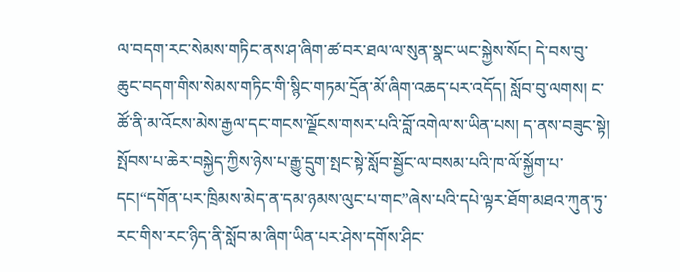ལ་བདག་རང་སེམས་གཏིང་ནས་ཤ་ཞིག་ཚ་བར་ཐལ་ལ་སུན་སྣང་ཡང་སྐྱེས་སོང། དེ་བས་བུ་ཆུང་བདག་གིས་སེམས་གཏིང་གི་སྙིང་གཏམ་དྲོན་མོ་ཞིག་འཆད་པར་འདོད། སློབ་བུ་ལགས། ང་ཚོ་ནི་མ་འོངས་མེས་རྒྱལ་དང་གངས་ལྗོངས་གསར་པའི་བློ་འགེལ་ས་ཡིན་པས། ད་ནས་བཟུང་སྟེ། སྤོབས་པ་ཆེར་བསྐྱེད་ཀྱིས་ཉེས་པ་རྒྱུ་དྲུག་སྤང་སྟེ་སློབ་སྦྱོང་ལ་བསམ་པའི་ཁ་ལོ་སྐྱོག་པ་དང།“དགོན་པར་ཁྲིམས་མེད་ན་དམ་ཉམས་ལུང་པ་གང”ཞེས་པའི་དཔེ་ལྟར་ཐོག་མཐའ་ཀུན་ཏུ་རང་གིས་རང་ཉིད་ནི་སློབ་མ་ཞིག་ཡིན་པར་ཤེས་དགོས་ཤིང་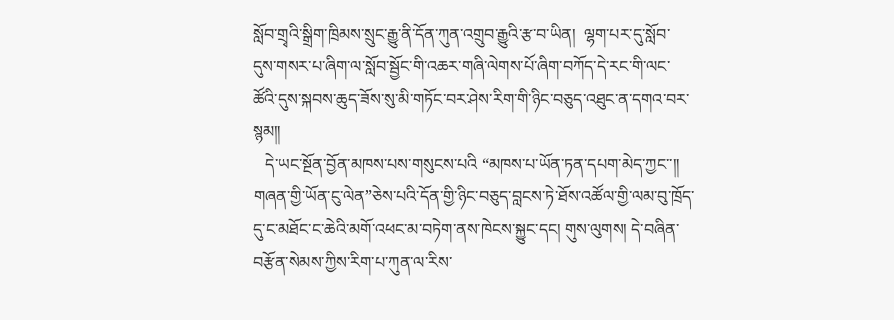སློབ་གྲྭའི་སྒྲིག་ཁྲིམས་སྲུང་རྒྱུ་ནི་དོན་ཀུན་འགྲུབ་རྒྱུའི་རྩ་བ་ཡིན།  ལྷག་པར་དུ་སློབ་དུས་གསར་པ་ཞིག་ལ་སློབ་སྦྱོང་གི་འཆར་གཞི་ལེགས་པོ་ཞིག་བཀོད་དེ་རང་གི་ལང་ཚོའི་དུས་སྐབས་ཆུད་ཟོས་སུ་མི་གཏོང་བར་ཤེས་རིག་གི་ཉིང་བཅུད་འཐུང་ན་དགའ་བར་སྙམ༎
   དེ་ཡང་སྔོན་བྱོན་མཁས་པས་གསུངས་པའི “མཁས་པ་ཡོན་ཏན་དཔག་མེད་ཀྱང་་༎ གཞན་གྱི་ཡོན་ངུ་ལེན”ཅེས་པའི་དོན་གྱི་ཉིང་བཅུད་བླངས་ཏེ་ཐོས་འཚོལ་གྱི་ལམ་བུ་ཁྲོད་དུ་ང་མཐོང་ང་ཆེའི་མགོ་འཕང་མ་བཏེག་ནས་ཁེངས་སྐྱུང་དང། གུས་ལུགས། དེ་བཞིན་བརྩོན་སེམས་ཀྱིས་རིག་པ་ཀུན་ལ་རིས་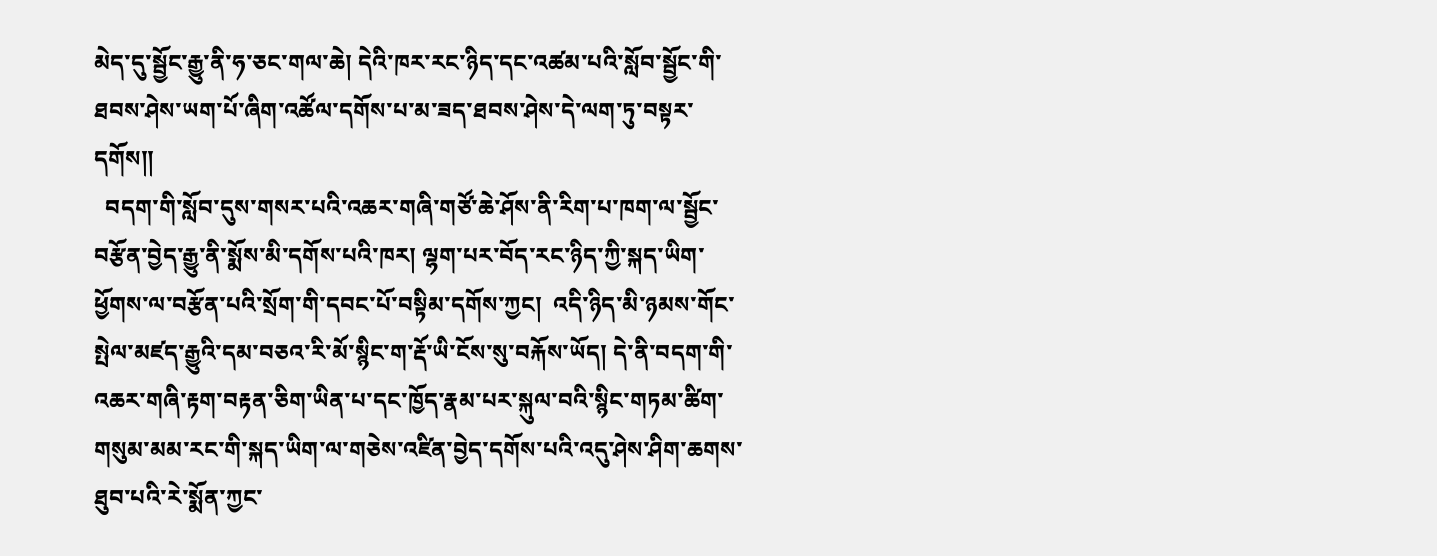མེད་དུ་སྦྱོང་རྒྱུ་ནི་ཧ་ཅང་གལ་ཆེ། དེའི་ཁར་རང་ཉིད་དང་འཚམ་པའི་སློབ་སྦྱོང་གི་ཐབས་ཤེས་ཡག་པོ་ཞིག་འཚོལ་དགོས་པ་མ་ཟད་ཐབས་ཤེས་དེ་ལག་ཏུ་བསྟར་དགོས༎
  བདག་གི་སློབ་དུས་གསར་པའི་འཆར་གཞི་གཙོ་ཆེ་ཤོས་ནི་རིག་པ་ཁག་ལ་སྦྱོང་བརྩོན་བྱེད་རྒྱུ་ནི་སྨོས་མི་དགོས་པའི་ཁར། ལྷག་པར་བོད་རང་ཉིད་ཀྱི་སྐད་ཡིག་ཕྱོགས་ལ་བརྩོན་པའི་སྲོག་གི་དབང་པོ་བསྟིམ་དགོས་ཀྱང།  འདི་ཉིད་མི་ཉམས་གོང་སྤེལ་མཛད་རྒྱུའི་དམ་བཅའ་རི་མོ་སྙིང་ག་རྡོ་ཡི་ངོས་སུ་བརྐོས་ཡོད། དེ་ནི་བདག་གི་འཆར་གཞི་རྟག་བརྟན་ཅིག་ཡིན་པ་དང་ཁྱོད་རྣམ་པར་སྐུལ་བའི་སྙིང་གཏམ་ཚིག་གསུམ་མམ་རང་གི་སྐད་ཡིག་ལ་གཅེས་འཛིན་བྱེད་དགོས་པའི་འདུ་ཤེས་ཤིག་ཆགས་ཐུབ་པའི་རེ་སྨོན་ཀྱང་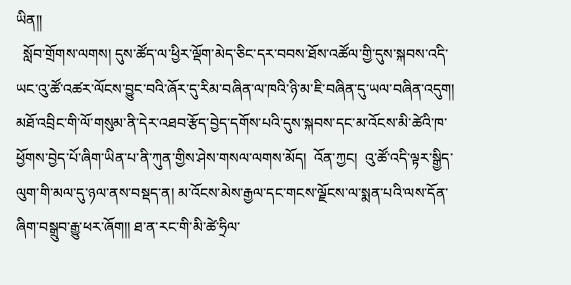ཡིན༎
  སློབ་གྲོགས་ལགས། དུས་ཚོད་ལ་ཕྱིར་ལྡོག་མེད་ཅིང་དར་བབས་ཐོས་འཚོལ་གྱི་དུས་སྐབས་འདི་ཡང་འུ་ཚོ་འཚར་ལོངས་བྱུང་བའི་ཞོར་དུ་རིམ་བཞིན་ལ་ཁའི་ཉི་མ་ཇི་བཞིན་དུ་ཡལ་བཞིན་འདུག། མཐོ་འབྲིང་གི་ལོ་གསུམ་ནི་དེར་འཐབ་རྩོད་བྱེད་དགོས་པའི་དུས་སྐབས་དང་མ་འོངས་མི་ཚེའི་ཁ་ཕྱོགས་བྱེད་པོ་ཞིག་ཡིན་པ་ནི་ཀུན་གྱིས་ཤེས་གསལ་ལགས་མོད།  འོན་ཀྱང།  འུ་ཚོ་འདི་ལྟར་སྒྱིད་ལུག་གི་མལ་དུ་ཉལ་ནས་བསྡད་ན། མ་འོངས་མེས་རྒྱལ་དང་གངས་ལྗོངས་ལ་སྨན་པའི་ལས་དོན་ཞིག་བསྒྲུབ་རྒྱུ་ཕར་ཞོག།། ཐ་ན་རང་གི་མི་ཚེ་ཧྲིལ་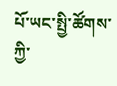པོ་ཡང་སྤྱི་ཚོགས་ཀྱི་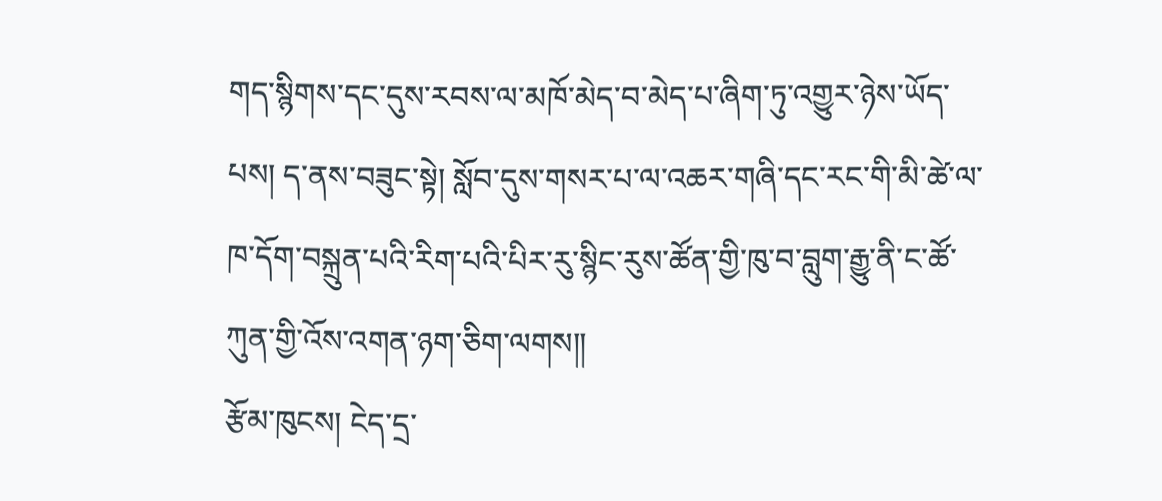གད་སྙིགས་དང་དུས་རབས་ལ་མཁོ་མེད་བ་མེད་པ་ཞིག་ཏུ་འགྱུར་ཉེས་ཡོད་པས། ད་ནས་བཟུང་སྟེ། སློབ་དུས་གསར་པ་ལ་འཆར་གཞི་དང་རང་གི་མི་ཚེ་ལ་ཁ་དོག་བསྐྲུན་པའི་རིག་པའི་པིར་རུ་སྙིང་རུས་ཚོན་གྱི་ཁུ་བ་བླུག་རྒྱུ་ནི་ང་ཚོ་ཀུན་གྱི་འོས་འགན་ཉག་ཅིག་ལགས༎
རྩོམ་ཁུངས། ངེད་དྲ་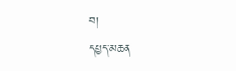བ།
དཔྱད་མཆན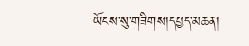ཡོངས་སུ་གཟིགས།དཔྱད་མཆན།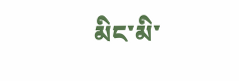མིང་མི་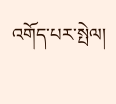འགོད་པར་སྤེལ།